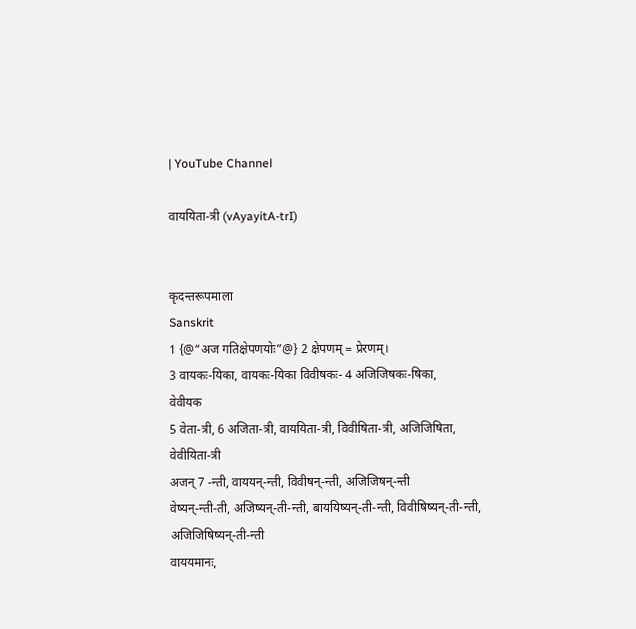| YouTube Channel

वाययिता-त्री (vAyayitA-trI)


कृदन्तरूपमाला
Sanskrit
1 {@“अज गतिक्षेपणयोः”@} 2 क्षेपणम् = प्रेरणम्।
3 वायकः-यिका, वायकः-यिका विवीषकः- 4 अजिजिषकः-षिका,
वेवीयक
5 वेता-त्री, 6 अजिता-त्री, वाययिता-त्री, विवीषिता-त्री, अजिजिषिता, वेवीयिता-त्री
अजन् 7 -न्ती, वाययन्-न्ती, विवीषन्-न्ती, अजिजिषन्-न्ती
वेष्यन्-न्ती-ती, अजिष्यन्-ती-न्ती, बाययिष्यन्-ती-न्ती, विवीषिष्यन्-ती-न्ती, अजिजिषिष्यन्-ती-न्ती
वाययमानः,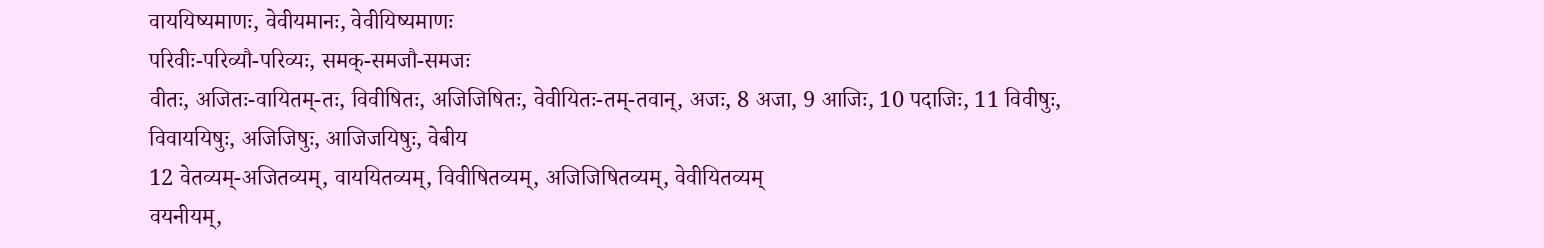वाययिष्यमाणः, वेवीयमानः, वेवीयिष्यमाणः
परिवीः-परिव्यौ-परिव्यः, समक्-समजौ-समजः
वीतः, अजितः-वायितम्-तः, विवीषितः, अजिजिषितः, वेवीयितः-तम्-तवान्, अजः, 8 अजा, 9 आजिः, 10 पदाजिः, 11 विवीषुः, विवाययिषुः, अजिजिषुः, आजिजयिषुः, वेबीय
12 वेतव्यम्-अजितव्यम्, वाययितव्यम्, विवीषितव्यम्, अजिजिषितव्यम्, वेवीयितव्यम्
वयनीयम्,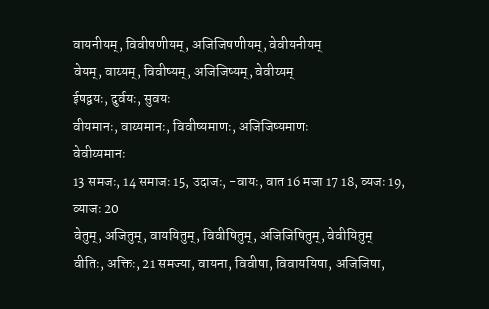वायनीयम्, विवीषणीयम्, अजिजिषणीयम्, वेवीयनीयम्
वेयम्, वाय्यम्, विवीष्यम्, अजिजिष्यम्, वेवीय्यम्
ईषद्वयः, दुर्वयः, सुवयः
वीयमानः, वाय्यमानः, विवीष्यमाणः, अजिजिष्यमाणः
वेवीय्यमानः
13 समजः, 14 समाजः 15, उदाजः, -वायः, वात 16 मजा 17 18, व्यजः 19, व्याजः 20
वेतुम्, अजितुम्, वाययितुम्, विवीषितुम्, अजिजिषितुम्, वेवीयितुम्
वीतिः, अक्तिः, 21 समज्या, वायना, विवीषा, विवाययिषा, अजिजिषा,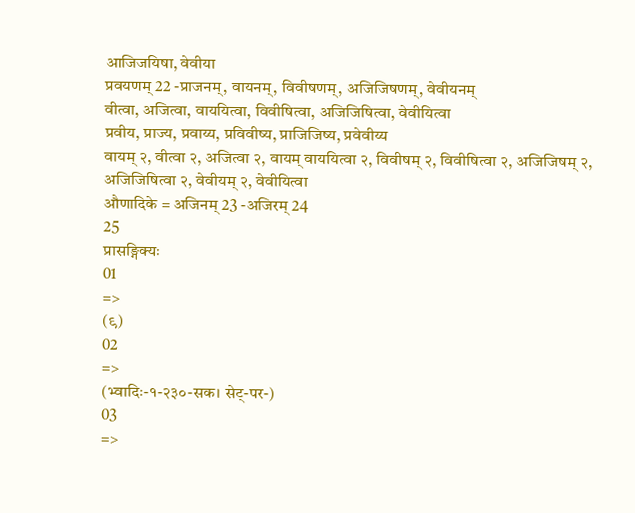आजिजयिषा, वेवीया
प्रवयणम् 22 -प्राजनम्, वायनम्, विवीषणम्, अजिजिषणम्, वेवीयनम्
वीत्वा, अजित्वा, वाययित्वा, विवीषित्वा, अजिजिषित्वा, वेवीयित्वा
प्रवीय, प्राज्य, प्रवाय्य, प्रविवीष्य, प्राजिजिष्य, प्रवेवीय्य
वायम् २, वीत्वा २, अजित्वा २, वायम् वाययित्वा २, विवीषम् २, विवीषित्वा २, अजिजिषम् २, अजिजिषित्वा २, वेवीयम् २, वेवीयित्वा
औणादिके = अजिनम् 23 -अजिरम् 24
25
प्रासङ्गिक्यः
01
=>
(९)
02
=>
(भ्वादिः-१-२३०-सक। सेट्-पर-)
03
=>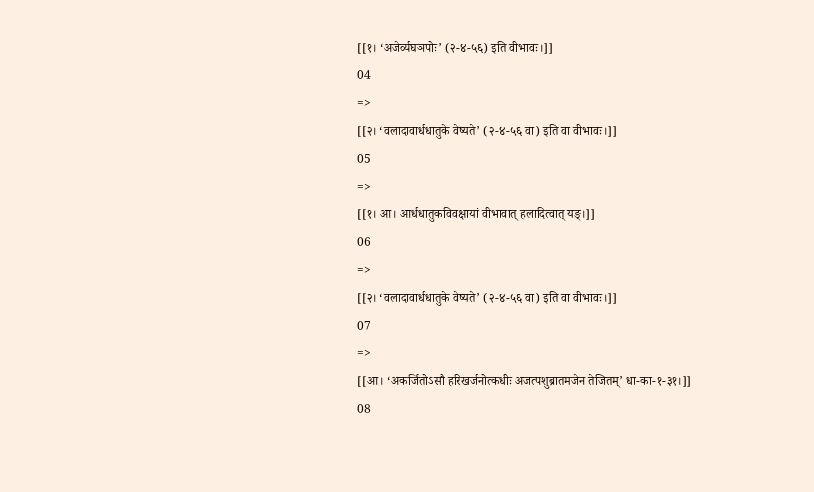[[१। ‘अजेर्व्यघञपोः’ (२-४-५६) इति वीभावः।]]
04
=>
[[२। ‘वलादावार्धधातुके वेष्यते’ (२-४-५६ वा) इति वा वीभावः।]]
05
=>
[[१। आ। आर्धधातुकविवक्षायां वीभावात् हलादित्वात् यङ्।]]
06
=>
[[२। ‘वलादावार्धधातुके वेष्यते’ (२-४-५६ वा) इति वा वीभावः।]]
07
=>
[[आ। ‘अकर्जितोऽसौ हरिखर्जनोत्कधीः अजत्पशुब्रातमजेन तेजितम्’ धा-का-१-३१।]]
08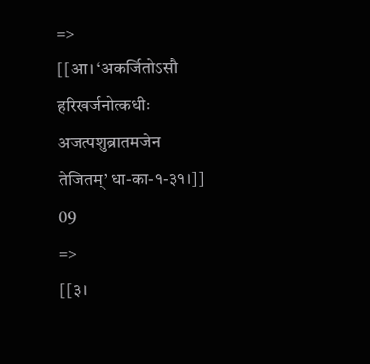=>
[[आ। ‘अकर्जितोऽसौ हरिखर्जनोत्कधीः अजत्पशुब्रातमजेन तेजितम्’ धा-का-१-३१।]]
09
=>
[[३।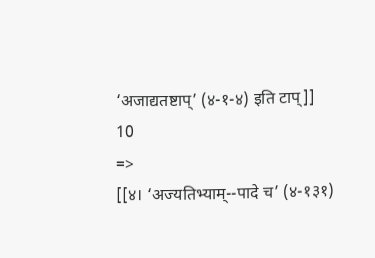‘अजाद्यतष्टाप्’ (४-१-४) इति टाप्]]
10
=>
[[४। ‘अज्यतिभ्याम्--पादे च’ (४-१३१)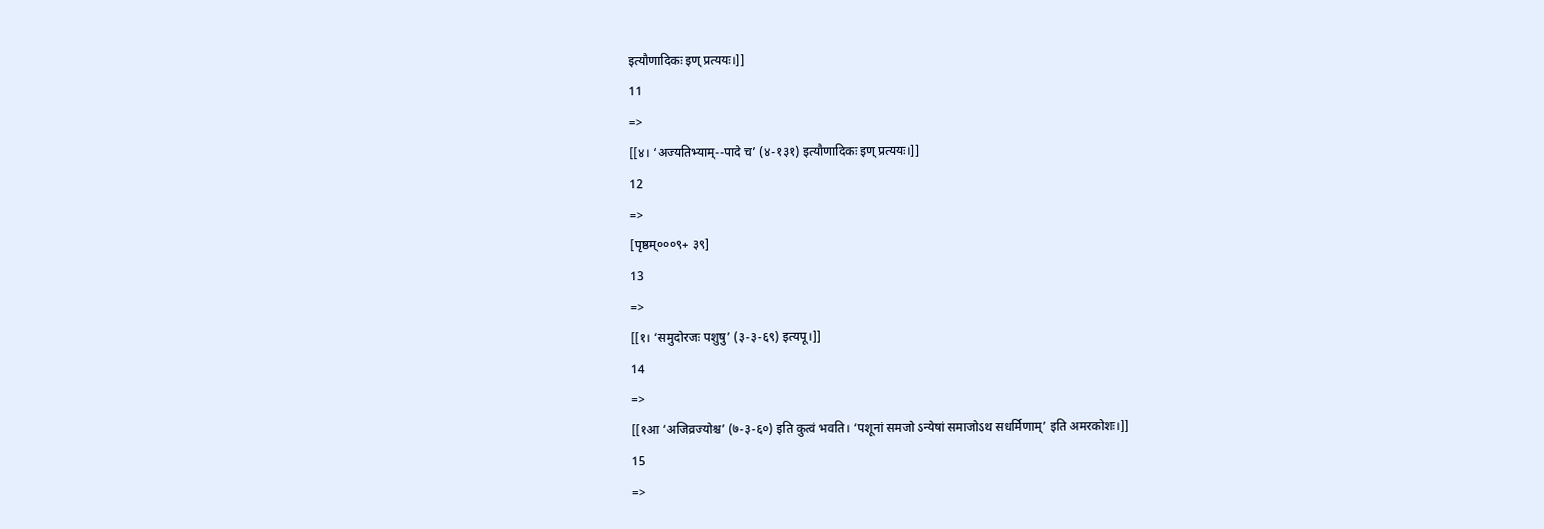इत्यौणादिकः इण् प्रत्ययः।]]
11
=>
[[४। ‘अज्यतिभ्याम्--पादे च’ (४-१३१) इत्यौणादिकः इण् प्रत्ययः।]]
12
=>
[पृष्ठम्०००९+ ३९]
13
=>
[[१। ‘समुदोरजः पशुषु’ (३-३-६९) इत्यपू।]]
14
=>
[[१आ ‘अजिव्रज्योश्च’ (७-३-६०) इति कुत्वं भवति। ‘पशूनां समजो ऽन्येषां समाजोऽथ सधर्मिणाम्’ इति अमरकोशः।]]
15
=>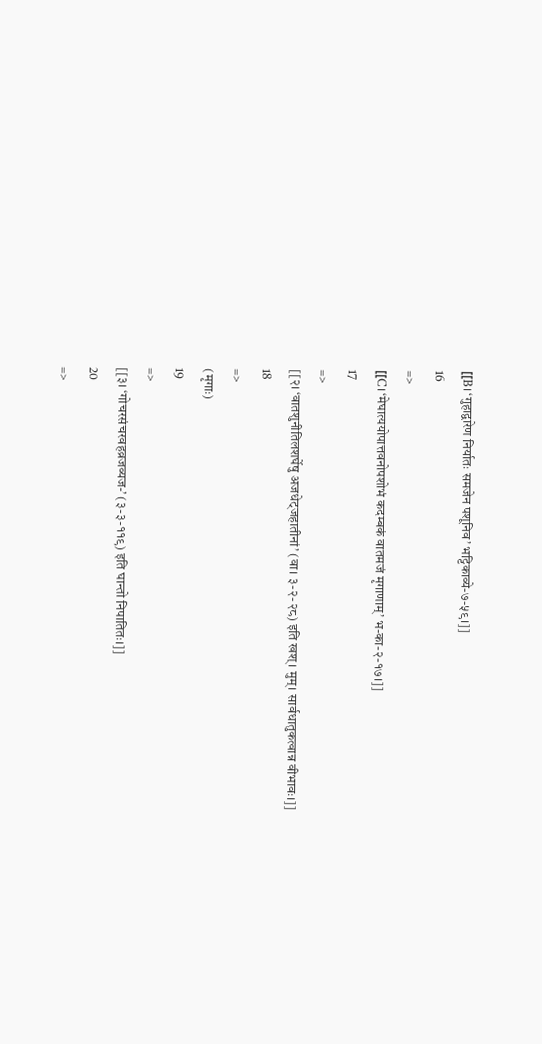[[B। ‘गुहाद्वारेण निर्यातः समजेन पशूनिव’ भट्टिकाव्ये-७-५९।]]
16
=>
[[C। ‘मेघात्ययोपात्तवनोपशोभं कदम्बकं वातमजं मृगाणाम्’ भ-का-२-१७।]]
17
=>
[[२। ‘वातशुनीतिलशर्घेषु अजधेट्जहातीनां’ (वा। ३-२-२८) इति खश्। मुम्। सार्वधातुकत्वान्न वीभावः।]]
18
=>
(मृगाः)
19
=>
[[३। ‘गोचरसंचरवहव्रजव्यज-’ (३-३-११९) इति घान्तो निपातितः।]]
20
=>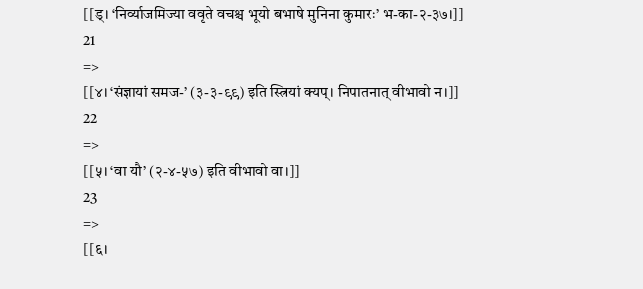[[ड्। ‘निर्व्याजमिज्या ववृते वचश्च भूयो बभाषे मुनिना कुमारः’ भ-का-२-३७।]]
21
=>
[[४। ‘संज्ञायां समज-’ (३-३-९९) इति स्त्रियां क्यप्। निपातनात् वीभावो न।]]
22
=>
[[५। ‘वा यौ’ (२-४-५७) इति वीभावो वा।]]
23
=>
[[६।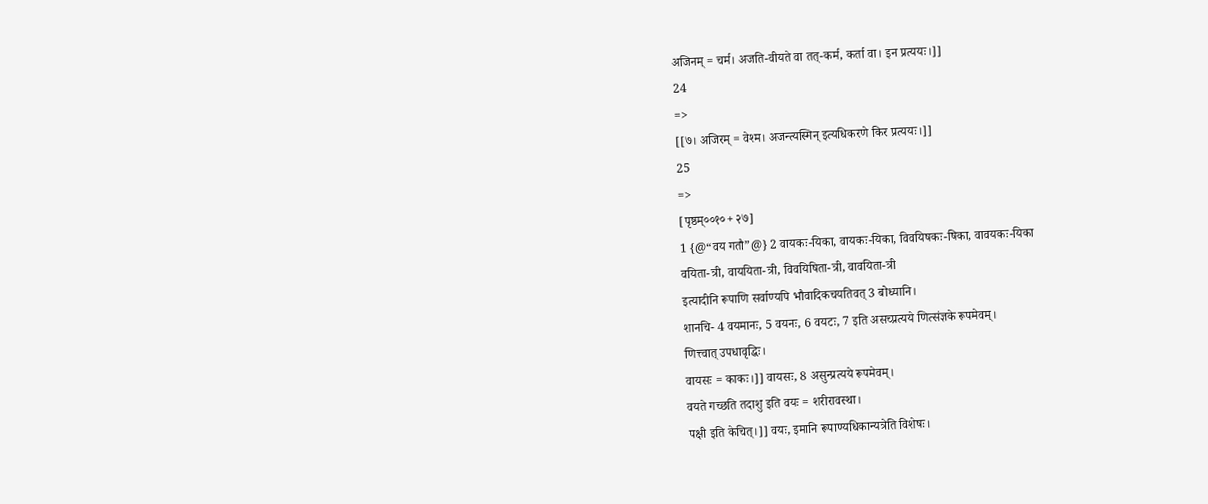अजिनम् = चर्म। अजति-वीयते वा तत्-कर्म, कर्ता वा। इन प्रत्ययः।]]
24
=>
[[७। अजिरम् = वेश्म। अजन्त्यस्मिन् इत्यधिकरणे किर प्रत्ययः।]]
25
=>
[पृष्ठम्००१०+ २७]
1 {@“वय गतौ”@} 2 वायकः-यिका, वायकः-यिका, विवयिषकः-षिका, वावयकः-यिका
वयिता-त्री, वाययिता-त्री, विवयिषिता-त्री, वावयिता-त्री
इत्यादीनि रूपाणि सर्वाण्यपि भौवादिकचयतिवत् 3 बोध्यानि।
शानचि- 4 वयमानः, 5 वयनः, 6 वयटः, 7 इति असच्प्रत्यये णित्संज्ञके रूपमेवम्।
णित्त्वात् उपधावृद्धिः।
वायसः = काकः।]] वायसः, 8 असुन्प्रत्यये रूपमेवम्।
वयते गच्छति तदाशु इति वयः = शरीरावस्था।
पक्षी इति केचित्।]] वयः, इमानि रूपाण्यधिकान्यत्रेति विशेषः।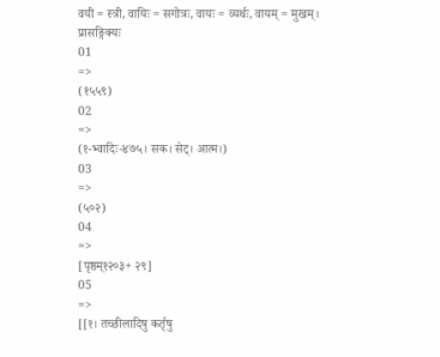वयी = स्त्री, वायिः = सगोत्रः, वायः = व्यर्थः, वायम् = मुखम्।
प्रासङ्गिक्यः
01
=>
(१५५९)
02
=>
(१-भ्वादिः-४७५। सक। सेट्। आत्म।)
03
=>
(५०२)
04
=>
[पृष्ठम्१२०३+ २९]
05
=>
[[१। तच्छीलादिषु कर्तृषु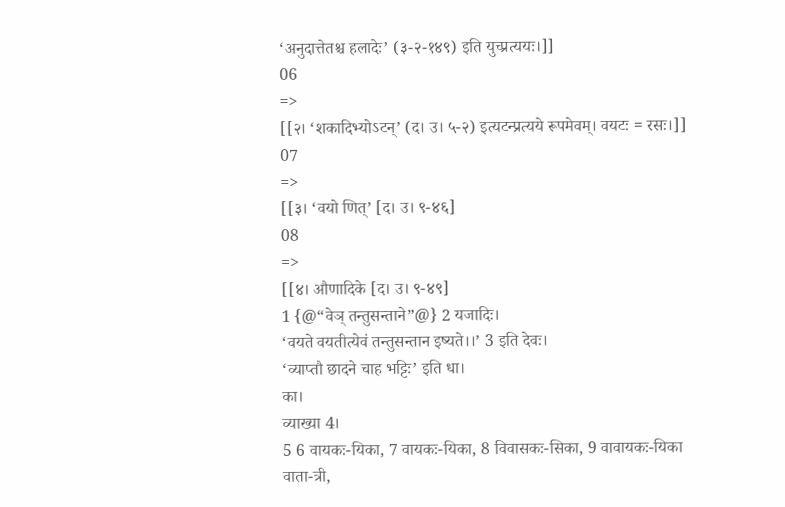‘अनुदात्तेतश्च हलादेः’ (३-२-१४९) इति युच्प्रत्ययः।]]
06
=>
[[२। ‘शकादिभ्योऽटन्’ (द। उ। ५-२) इत्यटन्प्रत्यये रूपमेवम्। वयटः = रसः।]]
07
=>
[[३। ‘वयो णित्’ [द। उ। ९-४६]
08
=>
[[४। औणादिके [द। उ। ९-४९]
1 {@“वेञ् तन्तुसन्ताने”@} 2 यजादिः।
‘वयते वयतीत्येवं तन्तुसन्तान इष्यते।।’ 3 इति देवः।
‘व्याप्तौ छादने चाह भट्टिः’ इति धा।
का।
व्याख्या 4।
5 6 वायकः-यिका, 7 वायकः-यिका, 8 विवासकः-सिका, 9 वावायकः-यिका
वाता-त्री,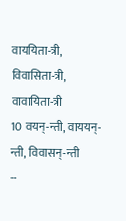वाययिता-त्री, विवासिता-त्री, वावायिता-त्री
10 वयन्-न्ती, वाययन्-न्ती, विवासन्-न्ती
--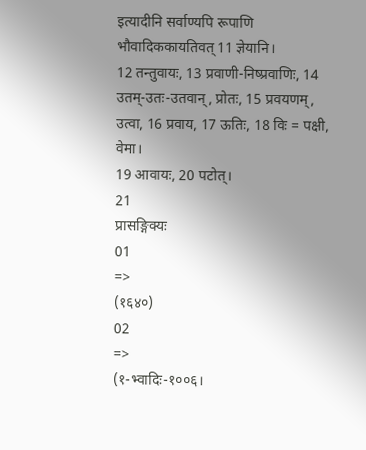इत्यादीनि सर्वाण्यपि रूपाणि भौवादिककायतिवत् 11 ज्ञेयानि।
12 तन्तुवायः, 13 प्रवाणी-निष्प्रवाणिः, 14 उतम्-उतः-उतवान्, प्रोतः, 15 प्रवयणम्, उत्वा, 16 प्रवाय, 17 ऊतिः, 18 विः = पक्षी, वेमा।
19 आवायः, 20 पटोत्।
21
प्रासङ्गिक्यः
01
=>
(१६४०)
02
=>
(१-भ्वादिः-१००६।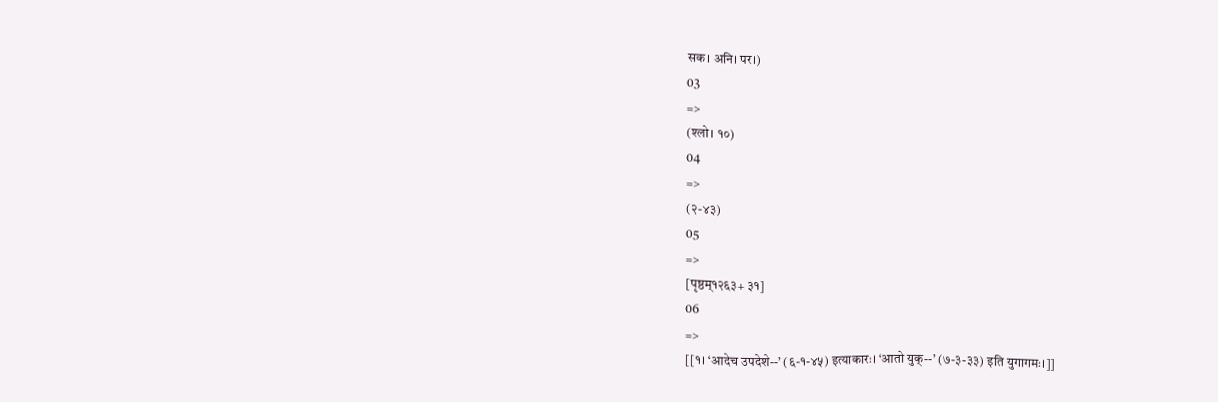सक। अनि। पर।)
03
=>
(श्लो। १०)
04
=>
(२-४३)
05
=>
[पृष्ठम्१२६३+ ३१]
06
=>
[[१। ‘आदेच उपदेशे--’ (६-१-४५) इत्याकारः। ‘आतो युक्--’ (७-३-३३) इति युगागमः।]]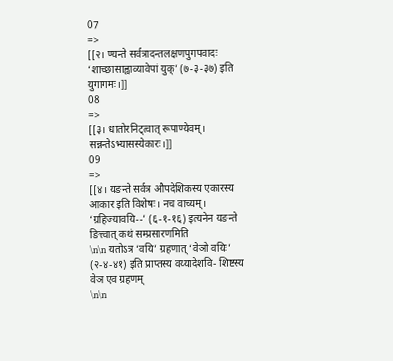07
=>
[[२। ण्यन्ते सर्वत्रादन्तलक्षणपुगपवादः ‘शाच्छासाह्वाव्यावेपां युक्’ (७-३-३७) इति युगागमः।]]
08
=>
[[३। धातोरनिट्त्वात् रूपाण्येवम्। सन्नन्तेऽभ्यासस्येकारः।]]
09
=>
[[४। यङन्ते सर्वत्र औपदेशिकस्य एकारस्य आकार इति विशेषः। नच वाच्यम्। ‘ग्रहिज्यावयि--’ (६-१-१६) इत्यनेन यङन्ते ङित्त्वात् कथं सम्प्रसारणमिति
\n\n यतोऽत्र ‘वयि’ ग्रहणात् ‘वेञो वयिः’ (२-४-४१) इति प्राप्तस्य वय्यादेशवि- शिष्टस्य वेञ एव ग्रहणम्
\n\n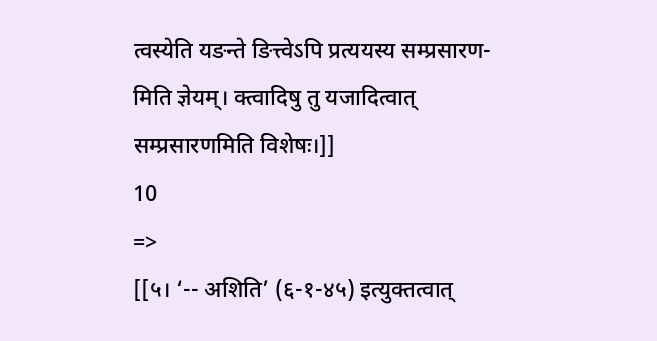त्वस्येति यङन्ते ङित्त्वेऽपि प्रत्ययस्य सम्प्रसारण- मिति ज्ञेयम्। क्त्वादिषु तु यजादित्वात् सम्प्रसारणमिति विशेषः।]]
10
=>
[[५। ‘-- अशिति’ (६-१-४५) इत्युक्तत्वात्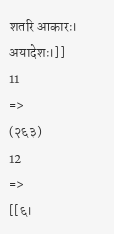शतरि आकारः। अयादेशः।]]
11
=>
(२६३)
12
=>
[[६।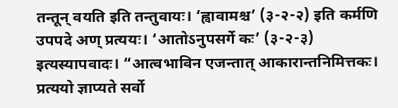तन्तून् वयति इति तन्तुवायः। ‘ह्वावामश्च’ (३-२-२) इति कर्मणि उपपदे अण् प्रत्ययः। ‘आतोऽनुपसर्गे कः’ (३-२-३) इत्यस्यापवादः। “आत्वभाविन एजन्तात् आकारान्तनिमित्तकः। प्रत्ययो ज्ञाप्यते सर्वो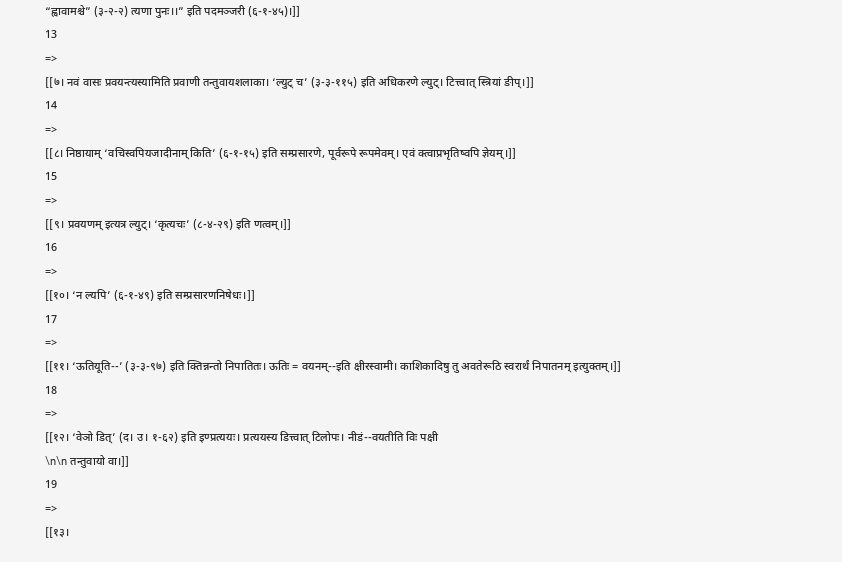“ह्वावामश्चे” (३-२-२) त्यणा पुनः।।” इति पदमञ्जरी (६-१-४५)।]]
13
=>
[[७। नवं वासः प्रवयन्त्यस्यामिति प्रवाणी तन्तुवायशलाका। ‘ल्युट् च’ (३-३-११५) इति अधिकरणे ल्युट्। टित्त्वात् स्त्रियां ङीप्।]]
14
=>
[[८। निष्ठायाम् ‘वचिस्वपियजादीनाम् किति’ (६-१-१५) इति सम्प्रसारणे, पूर्वरूपे रूपमेवम्। एवं क्त्वाप्रभृतिष्वपि ज्ञेयम्।]]
15
=>
[[९। प्रवयणम् इत्यत्र ल्युट्। ‘कृत्यचः’ (८-४-२९) इति णत्वम्।]]
16
=>
[[१०। ‘न ल्यपि’ (६-१-४९) इति सम्प्रसारणनिषेधः।]]
17
=>
[[११। ‘ऊतियूति--’ (३-३-९७) इति क्तिन्नन्तो निपातितः। ऊतिः = वयनम्--इति क्षीरस्वामी। काशिकादिषु तु अवतेरूठि स्वरार्थं निपातनम् इत्युक्तम्।]]
18
=>
[[१२। ‘वेञो डित्’ (द। उ। १-६२) इति इण्प्रत्ययः। प्रत्ययस्य डित्त्वात् टिलोपः। नीडं--वयतीति विः पक्षी
\n\n तन्तुवायो वा।]]
19
=>
[[१३।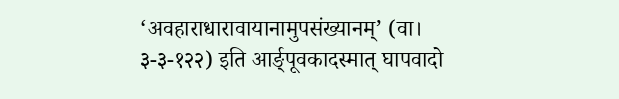‘अवहाराधारावायानामुपसंख्यानम्’ (वा। ३-३-१२२) इति आर्ङ्पूवकादस्मात् घापवादो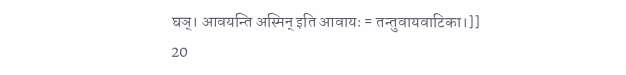घञ्। आवयन्ति अस्मिन् इति आवायः = तन्तुवायवाटिका।]]
20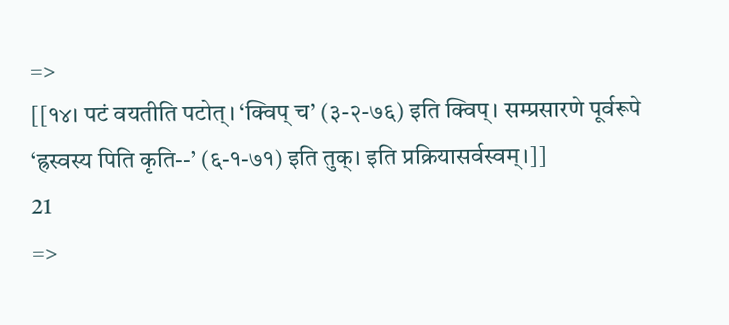=>
[[१४। पटं वयतीति पटोत्। ‘क्विप् च’ (३-२-७६) इति क्विप्। सम्प्रसारणे पूर्वरूपे ‘ह्रस्वस्य पिति कृति--’ (६-१-७१) इति तुक्। इति प्रक्रियासर्वस्वम्।]]
21
=>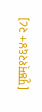[पृष्ठम्१२६४+ २८]